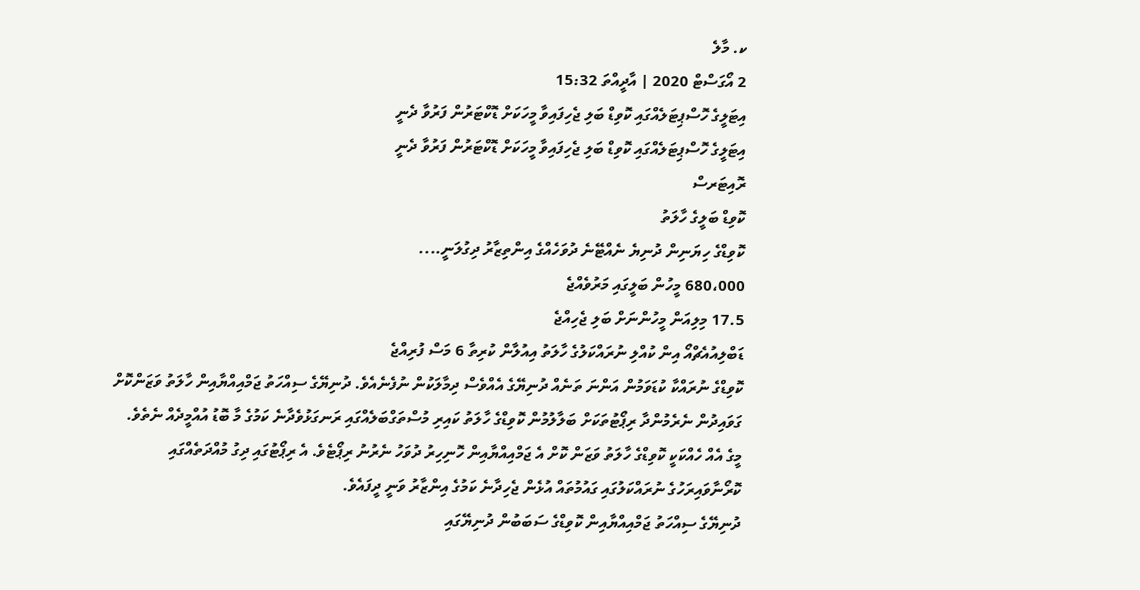ކ. މާލެ
2 އޯގަސްޓް 2020 | އާދީއްތަ 15:32
އިޓަލީގެ ހޮސްޕިޓަލެއްގައި ކޮވިޑް ބަލި ޖެހިފައިވާ މީހަކަށް ޑޮކްޓަރުން ފަރުވާ ދެނީ
އިޓަލީގެ ހޮސްޕިޓަލެއްގައި ކޮވިޑް ބަލި ޖެހިފައިވާ މީހަކަށް ޑޮކްޓަރުން ފަރުވާ ދެނީ
ރޮއިޓަރސް
ކޮވިޑް ބަލީގެ ހާލަތު
ކޮވިޑްގެ ހިޔަނިން ދުނިޔެ ނެއްޓޭނެ ދުވަހެއްގެ އިންތިޒާރު ދިގުލަނީ....
680،000 މީހުން ބަލީގައި މަރުވެއްޖެ
17.5 މިލިއަން މީހުންނަށް ބަލި ޖެހިއްޖެ
ޑަބްލިއުއެޗްއޯ އިން ކުއްލި ނުރައްކަލުގެ ހާލަތު އިއުލާން ކުރިތާ 6 މަސް ފުރިއްޖެ
ކޮވިޑްގެ ނުރައްކާ ކުޑަވަމުން އަންނަ ތަނެއް ދުނިޔޭގެ އެއްވެސް ދިމާލަކުން ނުފެނެއެވެ. ދުނިޔޭގެ ސިއްހަތު ޖަމްއިއްޔާއިން ހާލަތު ވަޒަންކޮށް ގަވައިދުން ނެރެމުންދާ ރިޕޯޓުތަކަށް ބަލާލުމުން ކޮވިޑްގެ ހާލަތު ކައިރި މުސްތަގްބަލެއްގައި ރަނގަޅުވެދާނެ ކަމުގެ މާ ބޮޑު އުއްމީދެއް ނެތެވެ.
މީގެ އެއް ހެއްކަކީ ކޮވިޑްގެ ހާލަތު ވަޒަން ކޮށް އެ ޖަމްއިއްޔާއިން ހޮނިހިރު ދުވަހު ނެރުނު ރިޕޯޓެވެ. އެ ރިޕޯޓުގައި ދިގު މުއްދަތެއްގައި ކޮރޯނާވައިރަހުގެ ނުރައްކަލުގައި ގައުމުތައް އުޅެން ޖެހިދާނެ ކަމުގެ އިންޒާރު ވަނީ ދީފައެވެ.
ދުނިޔޭގެ ސިއްހަތު ޖަމްއިއްޔާއިން ކޮވިޑްގެ ސަބަބުން ދުނިޔޭގައި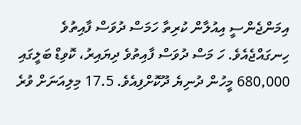އިމަންޖެންސީ އިއުލާން ކުރިތާ ހަމަސް ދުވަސް ފާއިތުވެ ހިނގައްޖެއެވެ. ހަ މަސް ދުވަސް ފާއިތުވެ ދިޔައިރު، ކޮވިޑް ބަލީގައި 680,000 މީހުން ދުނިޔެ ދޫކޮށްފިއެވެ. 17.5 މިލިއަނަށް ވުރެ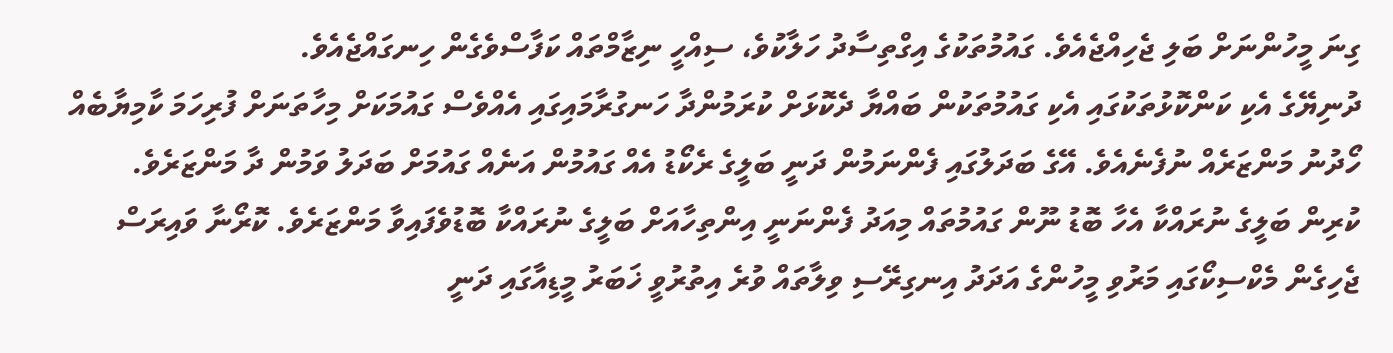ގިނަ މީހުންނަށް ބަލި ޖެހިއްޖެއެވެ. ގައުމުތަކުގެ އިގްތިސާދު ހަލާކުވެ، ސިއްހީ ނިޒާމްތައް ކަފާސްވެގެން ހިނގައްޖެއެވެ.
ދުނިޔޭގެ އެކި ކަންކޮޅުތަކުގައި އެކި ގައުމުތަކުން ބައްޔާ ދެކޮޅަށް ކުރަމުންދާ ހަނގުރާމައިގައި އެއްވެސް ގައުމަކަށް މިހާތަނަށް ފުރިހަމަ ކާމިޔާބެއް ހޯދުނު މަންޒަރެއް ނުފެނެއެވެ. އޭގެ ބަދަލުގައި ފެންނަމުން ދަނީ ބަލީގެ ރެކޯޑު އެއް ގައުމުން އަނެއް ގައުމަށް ބަދަލު ވަމުން ދާ މަންޒަރެވެ. ކުރިން ބަލީގެ ނުރައްކާ އެހާ ބޮޑު ނޫން ގައުމުތައް މިއަދު ފެންނަނީ އިންތިހާއަށް ބަލީގެ ނުރައްކާ ބޮޑުވެފައިވާ މަންޒަރެވެ. ކޮރޯނާ ވައިރަސް ޖެހިގެން މެކްސިކޯގައި މަރުވި މީހުންގެ އަދަދު އިނގިރޭސި ވިލާތައް ވުރެ އިތުރުވީ ޚަބަރު މީޑިއާގައި ދަނީ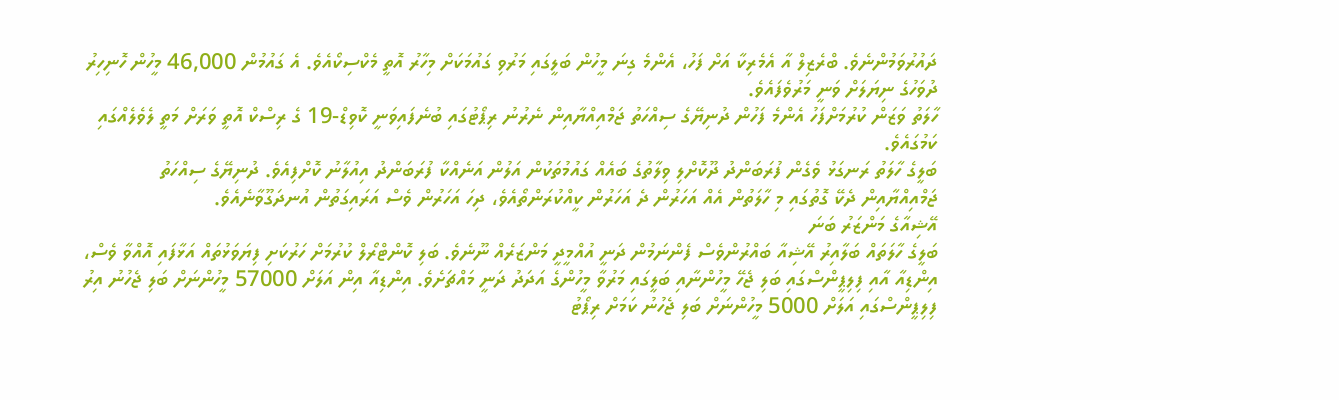ދައުރުވަމުންނެވެ. ބްރެޒިލް އާ އެމެރިކާ އަށް ފަހު، އެންމެ ގިނަ މީހުން ބަލީގައި މަރުވި ގައުމަކަށް މިހާރު އޮތީ މެކްސިކޯއެވެ. އެ ގައުމުން 46,000 މީހުން ހޮނިހިރު ދުވަހުގެ ނިޔަލަށް ވަނީ މަރުވެފައެވެ.
ހާލަތު ވަޒަން ކުރުމަށްފަހު އެންމެ ފަހުން ދުނިޔޭގެ ސިއްހަތު ޖަމްއިއްޔާއިން ނެރުނު ރިޕޯޓުގައި ބުނެފައިވަނީ ކޮވިޑް-19 ގެ ރިސްކް އޮތީ ވަރަށް މަތީ ލެވެލެއްގައި ކަމުގައެވެ.
ބަލީގެ ހާލަތު ރަނގަޅު ވެގެން ފުރަބަންދު ދޫކޮށްލި ވިލާތުގެ ބައެއް ގައުމުތަކުން އަލުން އަނެއްކާ ފުރަބަންދު އިއުލާނު ކޮށްފިއެވެ. ދުނިޔޭގެ ސިއްހަތު ޖަމްއިއްޔާއިން ދެކޭ ގޮތުގައި މި ހާލަތުން އެއް އަހަރުން ދެ އަހަރުން ކީއްކުރަންތޯއެވެ، ދިހަ އަހަރުން ވެސް އަރައިގަތުން އުނދަގޫވާނެއެވެ.
އޭޝިއާގެ މަންޒަރު ބަނަ
ބަލީގެ ހާލަތައް ބަލާއިރު އޭޝިއާ ބައްރުންވެސް ފެންނަމުން ދަނީ އުއްމީދީ މަންޒަރެއް ނޫނެވެ. ބަލި ކޮންޓްރޯލް ކުރުމަށް ހަރުކަށި ފިޔަވަޅުތައް އަޅާފައި އޮއްވާ ވެސް، އިންޑިއާ އާއި ފިލިޕީންސްގައި ބަލި ޖެހޭ މީހުންނާއި ބަލީގައި މަރުވާ މީހުންގެ އަދަދު ދަނީ މައްޗަށެވެ. އިންޑިއާ އިން އަލަށް 57000 މީހުންނަށް ބަލި ޖެހުނު އިރު ފިލިޕީންސްގައި އަލަށް 5000 މީހުންނަށް ބަލި ޖެހުނު ކަމަށް ރިޕޯޓު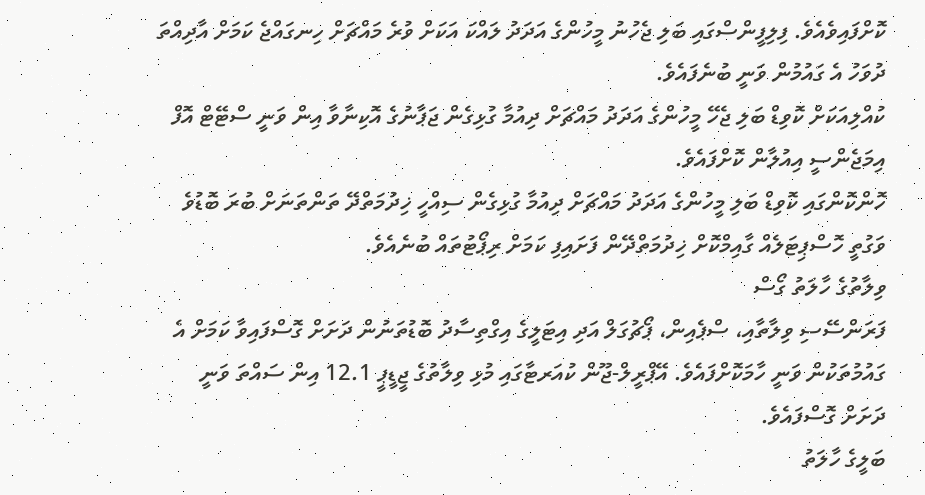ކޮށްފައިވެއެވެ. ފިލިފީންސްގައި ބަލި ޖެހުނު މީހުންގެ އަދަދު ލައްކަ އަކަށް ވުރެ މައްޗަށް ހިނގައްޖެ ކަމަށް އާދިއްތަ ދުވަހު އެ ގައުމުން ވަނީ ބުނެފައެވެ.
ކުއްލިއަކަށް ކޮވިޑް ބަލި ޖެހޭ މީހުންގެ އަދަދު މައްޗަށް ދިއުމާ ގުޅިގެން ޖަޕާނުގެ އޮކިނާވާ އިން ވަނީ ސްޓޭޓް އޮފް އިމަޖެންސީ އިއުލާން ކޮށްފައެވެ.
ހޮންކޮންގައި ކޮވިޑް ބަލި މީހުންގެ އަދަދު މައްޗަށް ދިއުމާ ގުޅިގެން ސިއްހީ ޚިދުމަތްދޭ ތަންތަނަށް ބުރަ ބޮޑުވެ ވަގުތީ ހޮސްޕިޓަލެއް ގާއިމްކޮށް ޚިދުމަތްދޭން ފަށައިފި ކަމަށް ރިޕޯޓުތައް ބުނެއެވެ.
ވިލާތުގެ ހާލަތު ގޯސް
ފަރަންސޭސި ވިލާތާއި، ސްޕެއިން، ޕޯޗުގަލް އަދި އިޓަލީގެ އިގްތިސާދު ބޮޑުތަނުން ދަށަށް ގޮސްފައިވާ ކަމަށް އެ ގައުމުތަކުން ވަނީ ހާމަކޮށްފައެވެ. އޭޕްރީލް-ޖޫން ކުއަރޓާގައި މުޅި ވިލާތުގެ ޖީޑީޕީ 12.1 އިން ސައްތަ ވަނީ ދަށަށް ގޮސްފައެވެ.
ބަލީގެ ހާލަތު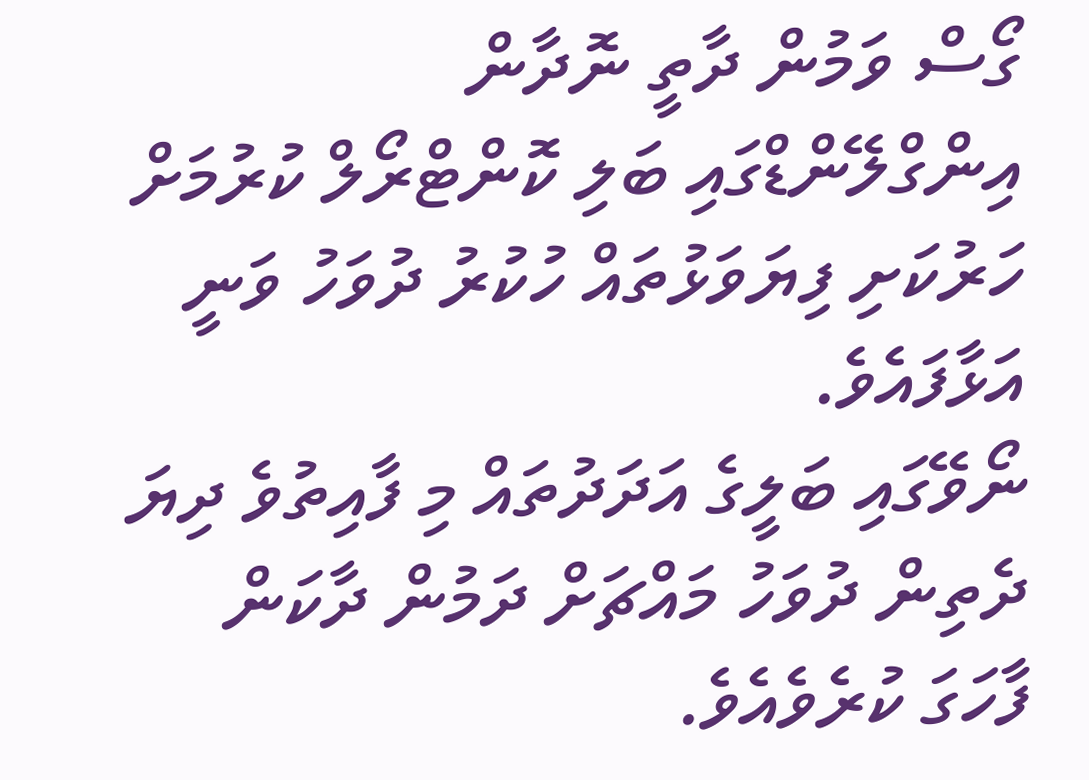ގޯސް ވަމުން ދާތީ ނޮދާން އިންގްލޭންޑްގައި ބަލި ކޮންޓްރޯލް ކުރުމަށް ހަރުކަށި ފިޔަވަޅުތައް ހުކުރު ދުވަހު ވަނީ އަޅާފައެވެ.
ނޯވޭގައި ބަލީގެ އަދަދުތައް މި ފާއިތުވެ ދިޔަ ދެތިން ދުވަހު މައްޗަށް ދަމުން ދާކަން ފާހަގަ ކުރެވެއެވެ.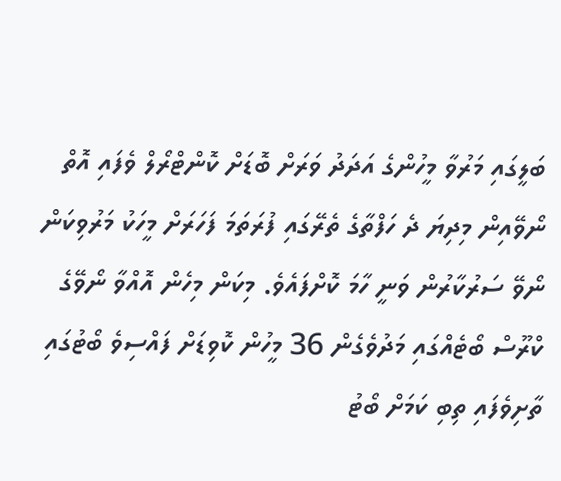ބަލީގައި މަރުވާ މީހުންގެ އަދަދު ވަރަށް ބޮޑަށް ކޮންޓްރޯލް ވެފައި އޮތް ނޯވޭއިން މިދިޔަ ދެ ހަފްތާގެ ތެރޭގައި ފުރަތަމަ ފަހަރަށް މީހަކު މަރުވިކަން ނޯވޭ ސަރުކާރުން ވަނީ ހާމަ ކޮށްފައެވެ. މިކަން މިހެން އޮއްވާ ނޯވޭގެ ކްރޫސް ބޯޓެއްގައި މަދުވެގެން 36 މީހުން ކޮވިޑަށް ފައްސިވެ ބޯޓުގައި ތާށިވެފައި ތިބި ކަމަށް ބޯޓު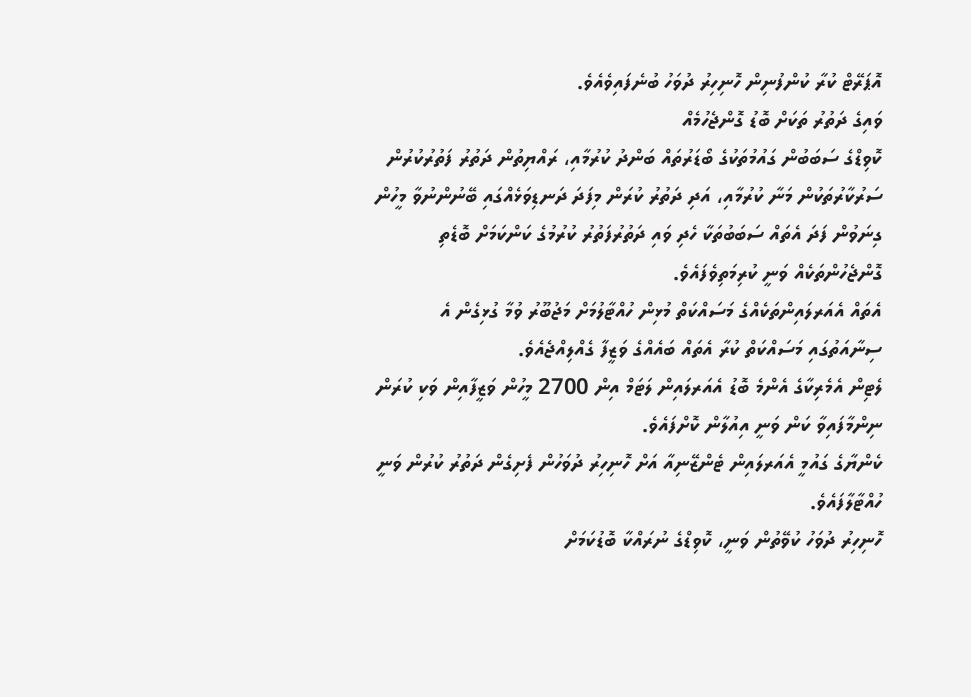އޮޕަރޭޓް ކުރާ ކުންފުނިން ހޮނިހިރު ދުވަހު ބުނެފައިވެއެވެ.
ވައިގެ ދަތުރު ތަކަށް ބޮޑު ގޮންޖެހުމެއް
ކޮވިޑްގެ ސަބަބުން ގައުމުތަކުގެ ބޯޑަރުތައް ބަންދު ކުރުމާއި، ރައްޔިތުން ދަތުރު ފަތުރުކުރުން ސަރުކާރުތަކުން މަނާ ކުރުމާއި، އަދި ދަތުރު ކުރަން މިފަދަ ދަނޑިވަޅެއްގައި ބޭނުންނުވާ މީހުން ގިނަވުން ފަދަ އެތައް ސަބަބުތަކާ ހެދި ވައި ދަތުރުފަތުރު ކުރުމުގެ ކަންކަމަށް ބޮޑެތި ގޮންޖެހުންތަކެއް ވަނީ ކުރިމަތިވެފައެވެ.
އެތައް އެއަރލައިންތަކެއްގެ މަސައްކަތް މުޅިން ހުއްޓާލުމަށް މަޖުބޫރު ވުމާ ގުޅިގެން އެ ސިނާއަތުގައި މަސައްކަތް ކުރާ އެތައް ބައެއްގެ ވަޒީފާ ގެއްލިއްޖެއެވެ.
ލެޓިން އެމެރިކާގެ އެންމެ ބޮޑު އެއަރލައިން ލަޓަމް އިން 2700 މީހުން ވަޒީފާއިން ވަކި ކުރަން ނިންމާފައިވާ ކަން ވަނީ އިއުލާން ކޮށްފައެވެ.
ކެންޔާގެ ގައުމީ އެއަރލައިން ޓެންޒޭނިއާ އަށް ހޮނިހިރު ދުވަހުން ފެށިގެން ދަތުރު ކުރުން ވަނީ ހުއްޓާލާފައެވެ.
ހޮނިހިރު ދުވަހު ކުވޭތުން ވަނީ، ކޮވިޑްގެ ނުރައްކާ ބޮޑުކަމަށް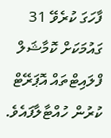ފާހަގަ ކުރެވޭ 31 ގައުމަކަށް ކޮމާޝަލް ފްލައިޓްތައް އޮޕަރޭޓް ކުރުން ހުއްޓާލާފައެވެ.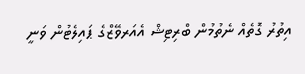އިތުރު ގޮތެއް ނެތުމުން ބްރިޓިޝް އެއަރވޭޒްގެ ޕައިލެޓުން ވަނީ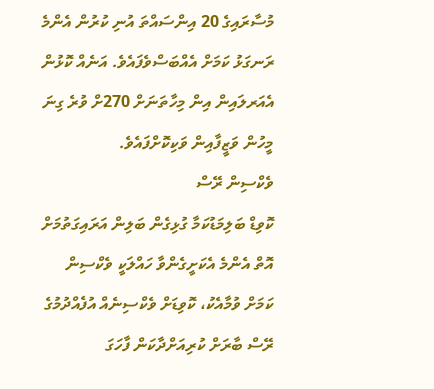މުސާރައިގެ 20 އިންސައްތަ އުނި ކުރުން އެންމެ ރަނގަޅު ކަމަށް އެއްބަސްވެފައެވެ. އަނެއް ކޮޅުން އެއަރލައިން އިން މިހާތަނަށް 270ށް ވުރެ ގިނަ މީހުން ވަޒީފާއިން ވަކިކޮށްފައެވެ.
ވެކްސިން ރޭސް
ކޮވިޑް ބަލިމަޑުކަމާ ގުޅިގެން ބަލިން އަރައިގަތުމަށް އޮތް އެންމެ އެކަށީގެންވާ ހައްލަކީ ވެކްސިން ކަމަށް ވުމާއެކު، ކޮވިޑަށް ވެކްސިނެއް އުފެއްދުމުގެ ރޭސް ބާރަށް ކުރިއަށްދާކަން ފާހަގަ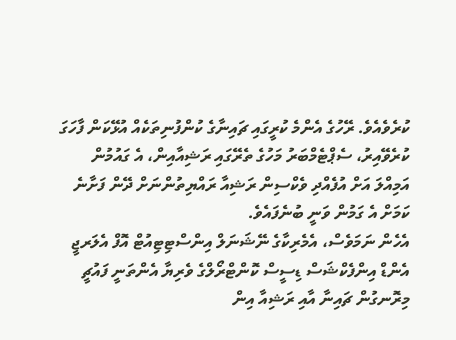ކުރެވެއެވެ. ރޭހުގެ އެންމެ ކުރީގައި ޗައިނާގެ ކުންފުނިތަކެއް އުޅޭކަން ފާހަގަ ކުރެވޭއިރު، ސެޕްޓެމްބަރު މަހުގެ ތެރޭގައި ރަޝިއާއިން، އެ ގައުމުން އަމިއްލަ އަށް އުފެއްދި ވެކްސިން ރަޝިއާ ރައްޔިތުންނަށް ދޭން ފަށާނެ ކަމަށް އެ ގަމުން ވަނީ ބުނެފައެވެ.
އެހެން ނަމަވެސް، އެމެރިކާގެ ނޭޝަނަލް އިންސްޓިޓިއުޓް އޮފް އެލަރޖީ އެންޑް އިންފެކްޝަސް ޑިސީސް ކޮންޓްރޯލްގެ ވެރިޔާ އެންތަނީ ފައުޗީ މިރޮނގުން ޗައިނާ އާއި ރަޝިއާ އިން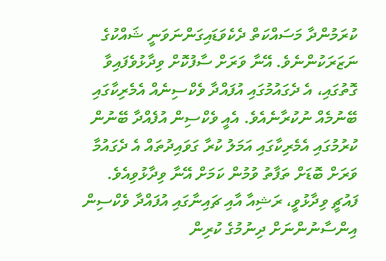ކުރަމުންދާ މަސައްކަތް ދެކެވަޑައިގަންނަވަނީ ޝައްކުގެ ނަޒަރަކުންނެވެ. އޭނާ ވަރަށް ސާފުކޮށް ވިދާޅުވެފައިވާ ގޮތުގައި، އެ ދެގައުމުގައި އުފައްދާ ވެކްސިނެއް އެމެރިކާގައި ބޭނުމެއް ނުކުރާނެއެވެ. އެއީ ވެކްސިން އުފެއްދާ ބޭނުން ކުރުމުގައި އެމެރިކާގައި އަމަލު ކުރާ ގަވައިދުތައް އެ ދެގައުމާ ވަރަށް ބޮޑަށް ތަފާތު ވުމުން ކަމަށް އޭނާ ވިދާޅުވިއެވެ.
ފައުޗީ ވިދާޅުވީ، ރަޝިއާ އާއި ޗައިނާގައި އުފައްދާ ވެކްސިން އިންސާނުންނަށް ދިނުމުގެ ކުރިން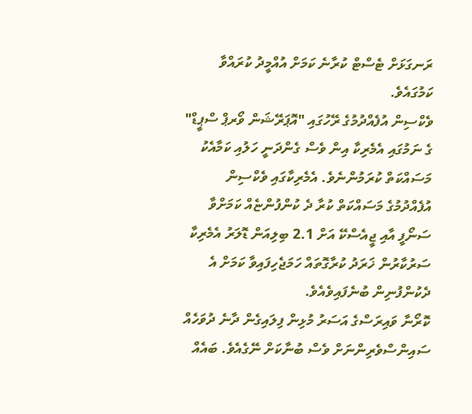ރަނގަޅަށް ޓެސްޓް ކުރާނެ ކަމަށް އުއްމީދު ކުރައްވާ ކަމުގައެވެ.
ވެކްސިން އުފެއްދުމުގެ ރޭހުގައި "އޮޕަރޭޝަން ވޯރޕް ސްޕީޑް" ގެ ނަމުގައި އެމެރިކާ އިން ވެސް ގެންދަނީ ހަލުއި ކަމާއެކު މަސައްކަތް ކުރަމުންނެވެ. އެމެރިކާގައި ވެކްސިން އުފެއްދުމުގެ މަސައްކަތް ކުރާ ދެ ކުންފުންޏެއް ކަމަށްވާ ސަނޯފީ އާއި ޖީއެސްކޭ އަށް 2.1 ބިލިއަން ޑޮލަރު އެމެރިކާ ސަރުކާރުން ޚަރަދު ކުރާގޮތައް ހަމަޖެހިފައިވާ ކަމަށް އެ ދެކުންފުނިން ބުނެފައިވެއެވެ.
ކޮރޯނާ ވައިރަސްގެ އަސަރު މުޅިން ފިލައިގެން ދާނެ ދުވަހެއް ސައިންސްވެރިންނަށް ވެސް ބުނާކަށް ނޭގެއެވެ. ބައެއް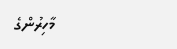މާހިރުންގެ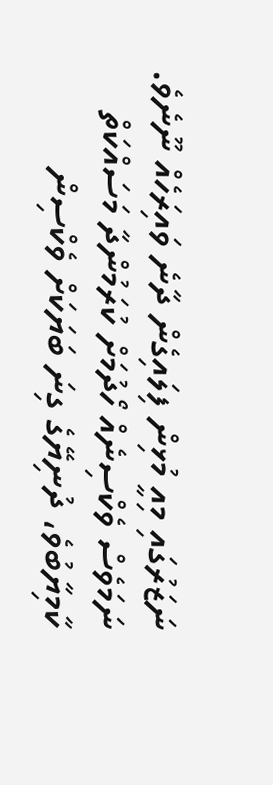ނަޒަރުގައި މިއީ މުޅިން ފިލައިގެން ދާނެ ވައިރަހެއް ނޫނެވެ. ނަމަވެސް ވެކްސިނެއް ހޯދުމަށް ކުރަމުންދާ މަސައްކަތް ކާމިޔާބުވެ، ދުނިޔޭގެ ގިނަ ބަޔަކަށް ވެކްސިން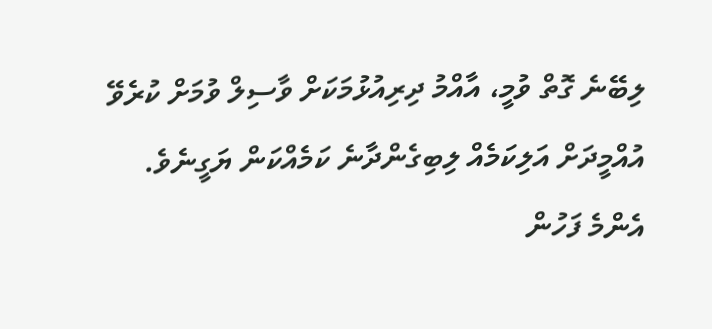ލިބޭނެ ގޮތް ވުމީ، އާއްމު ދިރިއުޅުމަކަށް ވާސިލް ވުމަށް ކުރެވޭ އުއްމީދަށް އަލިކަމެއް ލިބިގެންދާނެ ކަމެއްކަން ޔަގީނެވެ.
އެންމެ ފަހުން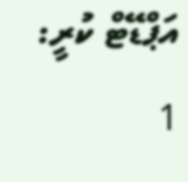އަޕްޑޭޓް ކުރީ: 1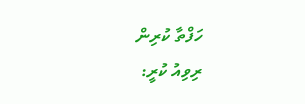ހަފްތާ ކުރިން
ރިވިއު ކުރީ: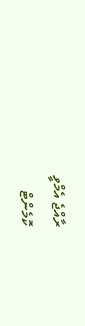ރާއްޖެ އެމްވީ
ކޮމެންޓް